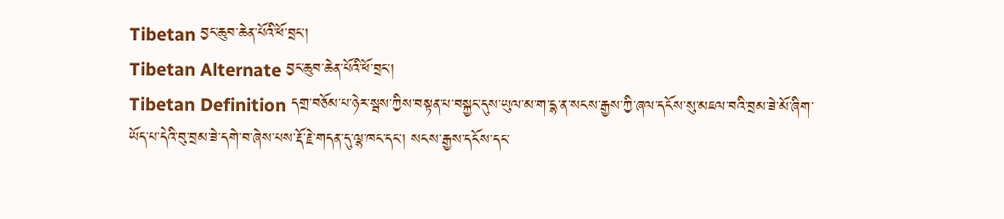Tibetan བྱང་ཆུབ་ཆེན་པོའི་ཕོ་བྲང་།
Tibetan Alternate བྱང་ཆུབ་ཆེན་པོའི་ཕོ་བྲང་།
Tibetan Definition དགྲ་བཅོམ་པ་ཉེར་སྦས་ཀྱིས་བསྟན་པ་བསྐྱང་དུས་ཡུལ་མ་ག་དྷ་ན་སངས་རྒྱས་ཀྱི་ཞལ་དངོས་སུ་མཇལ་བའི་བྲམ་ཟེ་མོ་ཞིག་ཡོད་པ་དེའི་བུ་བྲམ་ཟེ་དགེ་བ་ཞེས་པས་རྡོ་རྗེ་གདན་དུ་ལྷ་ཁང་དང་། སངས་རྒྱས་དངོས་དང་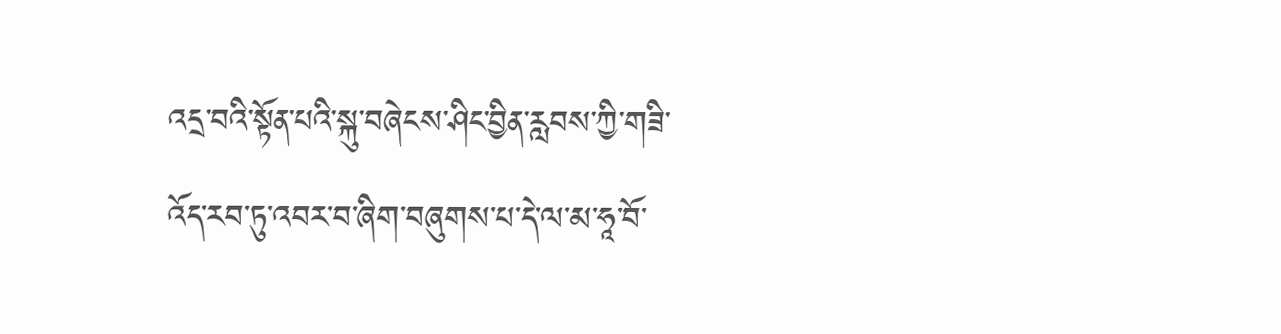འདྲ་བའི་སྟོན་པའི་སྐུ་བཞེངས་ཤིང་བྱིན་རླབས་ཀྱི་གཟི་འོད་རབ་ཏུ་འབར་བ་ཞིག་བཞུགས་པ་དེ་ལ་མ་ཧཱ་བོ་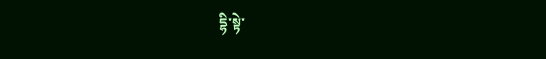དྷི་སྟེ་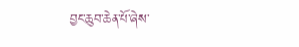བྱང་ཆུབ་ཆེན་པོ་ཞེས་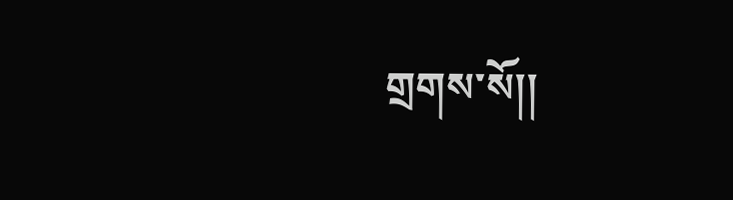གྲགས་སོ།།